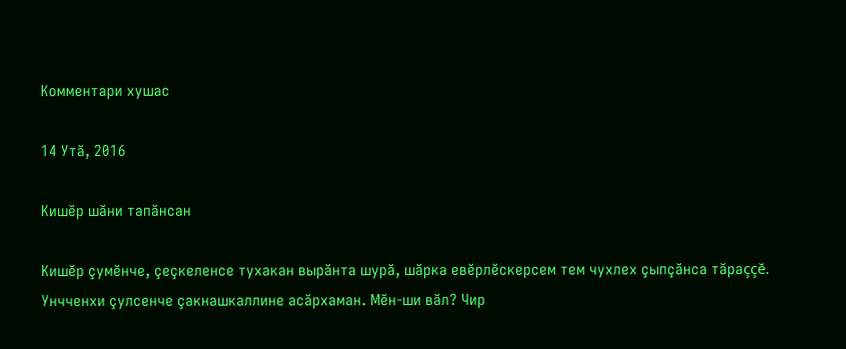Комментари хушас

14 Утă, 2016

Кишĕр шăни тапăнсан

Кишĕр çумĕнче, çеçкеленсе тухакан вырăнта шурă, шăрка евĕрлĕскерсем тем чухлех çыпçăнса тăраççĕ. Унчченхи çулсенче çакнашкаллине асăрхаман. Мĕн-ши вăл? Чир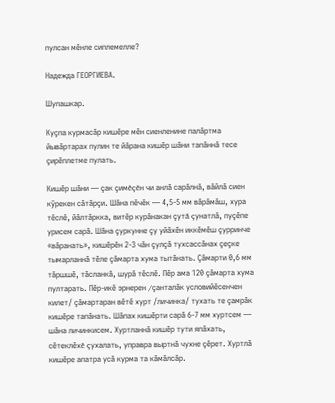пулсан мĕнле сиплемелле?

Надежда ГЕОРГИЕВА.

Шупашкар.

Куçпа курмасăр кишĕре мĕн сиенленине палăртма йывăртарах пулин те йăрана кишĕр шăни тапăннă тесе çирĕплетме пулать.

Кишĕр шăни — çак çимĕçĕн чи анлă сарăлнă, вăйлă сиен кÿрекен сăтăрçи. Шăна пĕчĕк — 4,5-5 мм вăрăмăш, хура тĕслĕ, йăлтăркка, витĕр курăнакан çутă çунатлă, пуçĕпе урисем сарă. Шăна çуркунне çу уйăхĕн иккĕмĕш çурринче «вăранать», кишĕрĕн 2-3 чăн çулçă тухсассăнах çеçке тымарланнă тĕле çăмарта хума тытăнать. Çăмарти 0,6 мм тăршшĕ, тăсланкă, шурă тĕслĕ. Пĕр ама 120 çăмарта хума пултарать. Пĕр-икĕ эрнерен /çанталăк условийĕсенчен килет/ çăмартаран вĕтĕ хурт /личинка/ тухать те çамрăк кишĕре тапăнать. Шăпах кишĕрти сарă 6-7 мм хуртсем — шăна личинкисем. Хуртланнă кишĕр тути япăхать, сĕтеклĕхĕ çухалать, управра выртнă чухне çĕрет. Хуртлă кишĕре апатра усă курма та кăмăлсăр.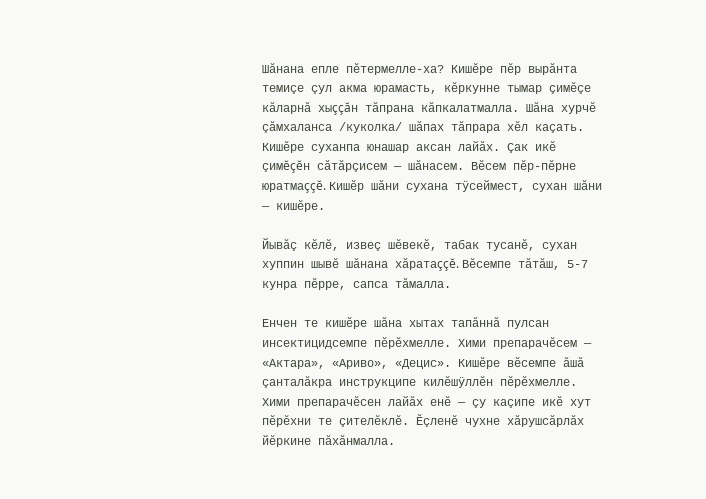Шăнана епле пĕтермелле-ха? Кишĕре пĕр вырăнта темиçе çул акма юрамасть, кĕркунне тымар çимĕçе кăларнă хыççăн тăпрана кăпкалатмалла. Шăна хурчĕ çăмхаланса /куколка/ шăпах тăпрара хĕл каçать. Кишĕре суханпа юнашар аксан лайăх. Çак икĕ çимĕçĕн сăтăрçисем — шăнасем. Вĕсем пĕр-пĕрне юратмаççĕ. Кишĕр шăни сухана тÿсеймест, сухан шăни — кишĕре.

Йывăç кĕлĕ, извеç шĕвекĕ, табак тусанĕ, сухан хуппин шывĕ шăнана хăратаççĕ. Вĕсемпе тăтăш, 5-7 кунра пĕрре, сапса тăмалла.

Енчен те кишĕре шăна хытах тапăннă пулсан инсектицидсемпе пĕрĕхмелле. Хими препарачĕсем — «Актара», «Ариво», «Децис». Кишĕре вĕсемпе ăшă çанталăкра инструкципе килĕшÿллĕн пĕрĕхмелле. Хими препарачĕсен лайăх енĕ — çу каçипе икĕ хут пĕрĕхни те çителĕклĕ. Ĕçленĕ чухне хăрушсăрлăх йĕркине пăхăнмалла.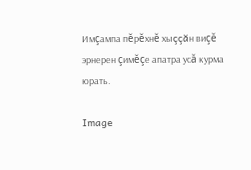Имçампа пĕрĕхнĕ хыççăн виçĕ эрнерен çимĕçе апатра усă курма юрать.

Image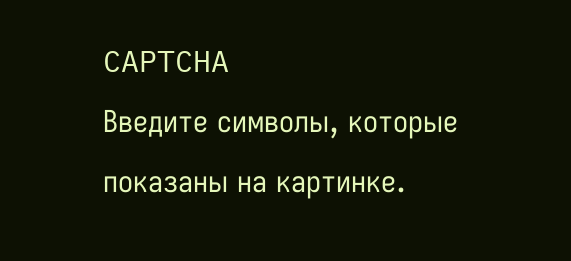CAPTCHA
Введите символы, которые показаны на картинке.